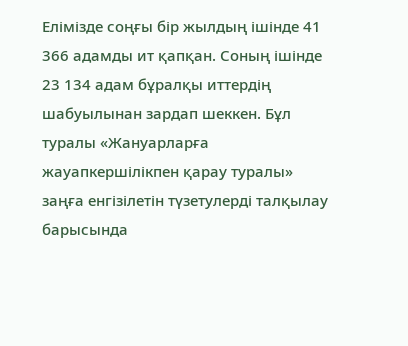Елімізде соңғы бір жылдың ішінде 41 366 адамды ит қапқан. Соның ішінде 23 134 адам бұралқы иттердің шабуылынан зардап шеккен. Бұл туралы «Жануарларға жауапкершілікпен қарау туралы» заңға енгізілетін түзетулерді талқылау барысында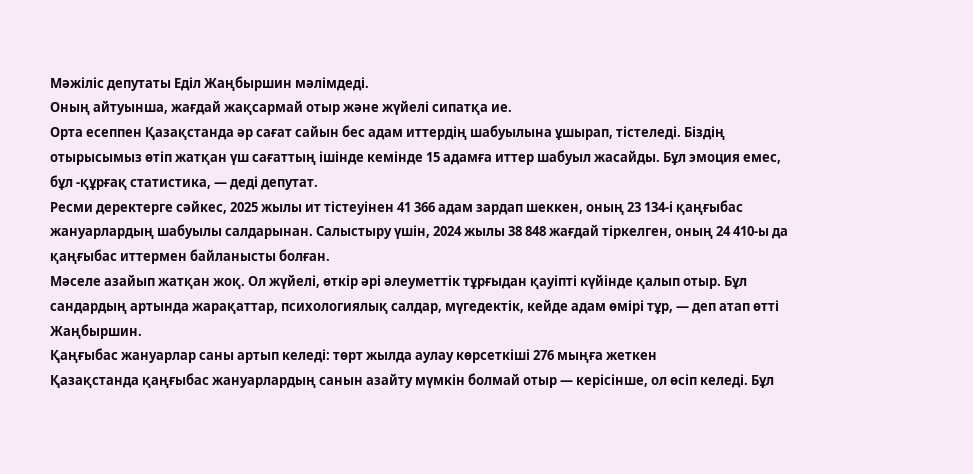Мәжіліс депутаты Еділ Жаңбыршин мәлімдеді.
Оның айтуынша, жағдай жақсармай отыр және жүйелі сипатқа ие.
Орта есеппен Қазақстанда әр сағат сайын бес адам иттердің шабуылына ұшырап, тістеледі. Біздің отырысымыз өтіп жатқан үш сағаттың ішінде кемінде 15 адамға иттер шабуыл жасайды. Бұл эмоция емес, бұл -құрғақ статистика, — деді депутат.
Ресми деректерге сәйкес, 2025 жылы ит тістеуінен 41 366 адам зардап шеккен, оның 23 134-і қаңғыбас жануарлардың шабуылы салдарынан. Салыстыру үшін, 2024 жылы 38 848 жағдай тіркелген, оның 24 410-ы да қаңғыбас иттермен байланысты болған.
Мәселе азайып жатқан жоқ. Ол жүйелі, өткір әрі әлеуметтік тұрғыдан қауіпті күйінде қалып отыр. Бұл сандардың артында жарақаттар, психологиялық салдар, мүгедектік, кейде адам өмірі тұр, — деп атап өтті Жаңбыршин.
Қаңғыбас жануарлар саны артып келеді: төрт жылда аулау көрсеткіші 276 мыңға жеткен
Қазақстанда қаңғыбас жануарлардың санын азайту мүмкін болмай отыр — керісінше, ол өсіп келеді. Бұл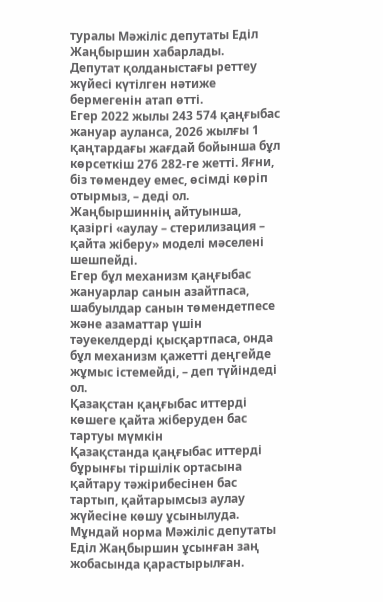туралы Мәжіліс депутаты Еділ Жаңбыршин хабарлады.
Депутат қолданыстағы реттеу жүйесі күтілген нәтиже бермегенін атап өтті.
Егер 2022 жылы 243 574 қаңғыбас жануар ауланса, 2026 жылғы 1 қаңтардағы жағдай бойынша бұл көрсеткіш 276 282-ге жетті. Яғни, біз төмендеу емес, өсімді көріп отырмыз, – деді ол.
Жаңбыршиннің айтуынша, қазіргі «аулау – стерилизация – қайта жіберу» моделі мәселені шешпейді.
Егер бұл механизм қаңғыбас жануарлар санын азайтпаса, шабуылдар санын төмендетпесе және азаматтар үшін тәуекелдерді қысқартпаса, онда бұл механизм қажетті деңгейде жұмыс істемейді, – деп түйіндеді ол.
Қазақстан қаңғыбас иттерді көшеге қайта жіберуден бас тартуы мүмкін
Қазақстанда қаңғыбас иттерді бұрынғы тіршілік ортасына қайтару тәжірибесінен бас тартып, қайтарымсыз аулау жүйесіне көшу ұсынылуда. Мұндай норма Мәжіліс депутаты Еділ Жаңбыршин ұсынған заң жобасында қарастырылған.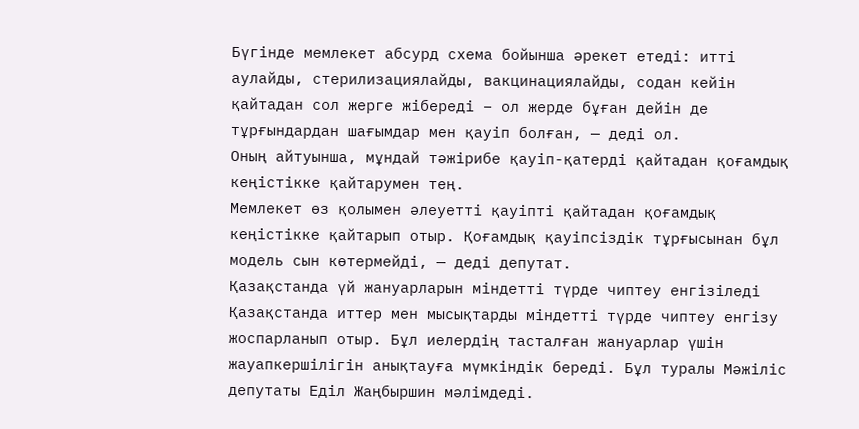Бүгінде мемлекет абсурд схема бойынша әрекет етеді: итті аулайды, стерилизациялайды, вакцинациялайды, содан кейін қайтадан сол жерге жібереді – ол жерде бұған дейін де тұрғындардан шағымдар мен қауіп болған, — деді ол.
Оның айтуынша, мұндай тәжірибе қауіп-қатерді қайтадан қоғамдық кеңістікке қайтарумен тең.
Мемлекет өз қолымен әлеуетті қауіпті қайтадан қоғамдық кеңістікке қайтарып отыр. Қоғамдық қауіпсіздік тұрғысынан бұл модель сын көтермейді, — деді депутат.
Қазақстанда үй жануарларын міндетті түрде чиптеу енгізіледі
Қазақстанда иттер мен мысықтарды міндетті түрде чиптеу енгізу жоспарланып отыр. Бұл иелердің тасталған жануарлар үшін жауапкершілігін анықтауға мүмкіндік береді. Бұл туралы Мәжіліс депутаты Еділ Жаңбыршин мәлімдеді.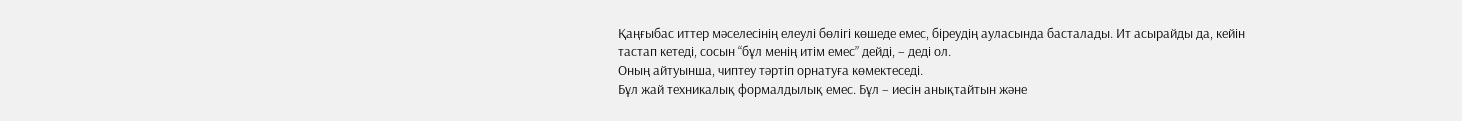Қаңғыбас иттер мәселесінің елеулі бөлігі көшеде емес, біреудің ауласында басталады. Ит асырайды да, кейін тастап кетеді, сосын “бұл менің итім емес” дейді, – деді ол.
Оның айтуынша, чиптеу тәртіп орнатуға көмектеседі.
Бұл жай техникалық формалдылық емес. Бұл – иесін анықтайтын және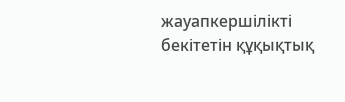жауапкершілікті бекітетін құқықтық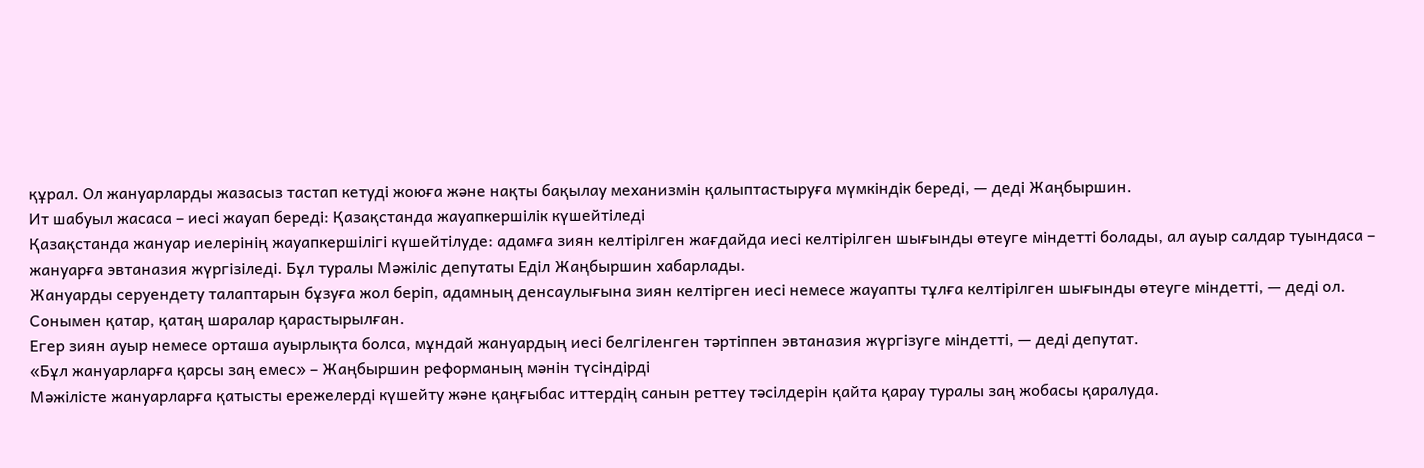құрал. Ол жануарларды жазасыз тастап кетуді жоюға және нақты бақылау механизмін қалыптастыруға мүмкіндік береді, — деді Жаңбыршин.
Ит шабуыл жасаса – иесі жауап береді: Қазақстанда жауапкершілік күшейтіледі
Қазақстанда жануар иелерінің жауапкершілігі күшейтілуде: адамға зиян келтірілген жағдайда иесі келтірілген шығынды өтеуге міндетті болады, ал ауыр салдар туындаса – жануарға эвтаназия жүргізіледі. Бұл туралы Мәжіліс депутаты Еділ Жаңбыршин хабарлады.
Жануарды серуендету талаптарын бұзуға жол беріп, адамның денсаулығына зиян келтірген иесі немесе жауапты тұлға келтірілген шығынды өтеуге міндетті, — деді ол.
Сонымен қатар, қатаң шаралар қарастырылған.
Егер зиян ауыр немесе орташа ауырлықта болса, мұндай жануардың иесі белгіленген тәртіппен эвтаназия жүргізуге міндетті, — деді депутат.
«Бұл жануарларға қарсы заң емес» – Жаңбыршин реформаның мәнін түсіндірді
Мәжілісте жануарларға қатысты ережелерді күшейту және қаңғыбас иттердің санын реттеу тәсілдерін қайта қарау туралы заң жобасы қаралуда.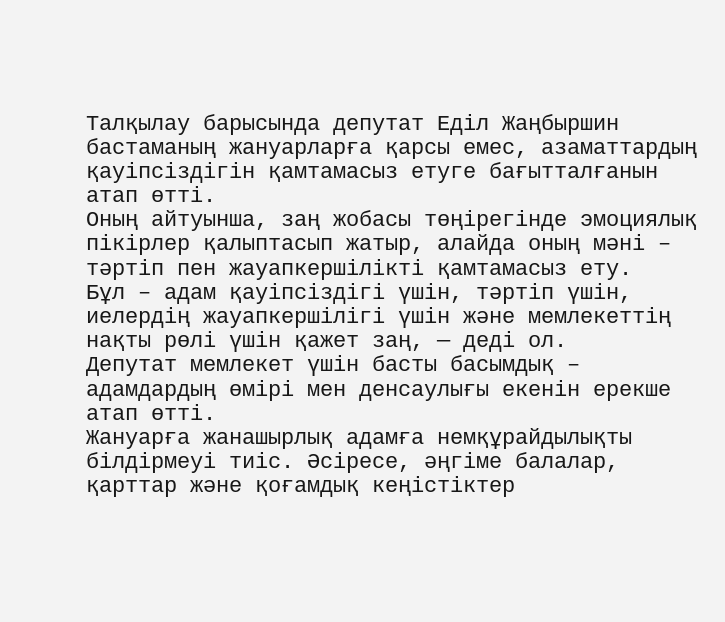Талқылау барысында депутат Еділ Жаңбыршин бастаманың жануарларға қарсы емес, азаматтардың қауіпсіздігін қамтамасыз етуге бағытталғанын атап өтті.
Оның айтуынша, заң жобасы төңірегінде эмоциялық пікірлер қалыптасып жатыр, алайда оның мәні – тәртіп пен жауапкершілікті қамтамасыз ету.
Бұл – адам қауіпсіздігі үшін, тәртіп үшін, иелердің жауапкершілігі үшін және мемлекеттің нақты рөлі үшін қажет заң, — деді ол.
Депутат мемлекет үшін басты басымдық – адамдардың өмірі мен денсаулығы екенін ерекше атап өтті.
Жануарға жанашырлық адамға немқұрайдылықты білдірмеуі тиіс. Әсіресе, әңгіме балалар, қарттар және қоғамдық кеңістіктер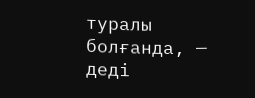туралы болғанда, — деді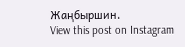Жаңбыршин.
View this post on Instagram